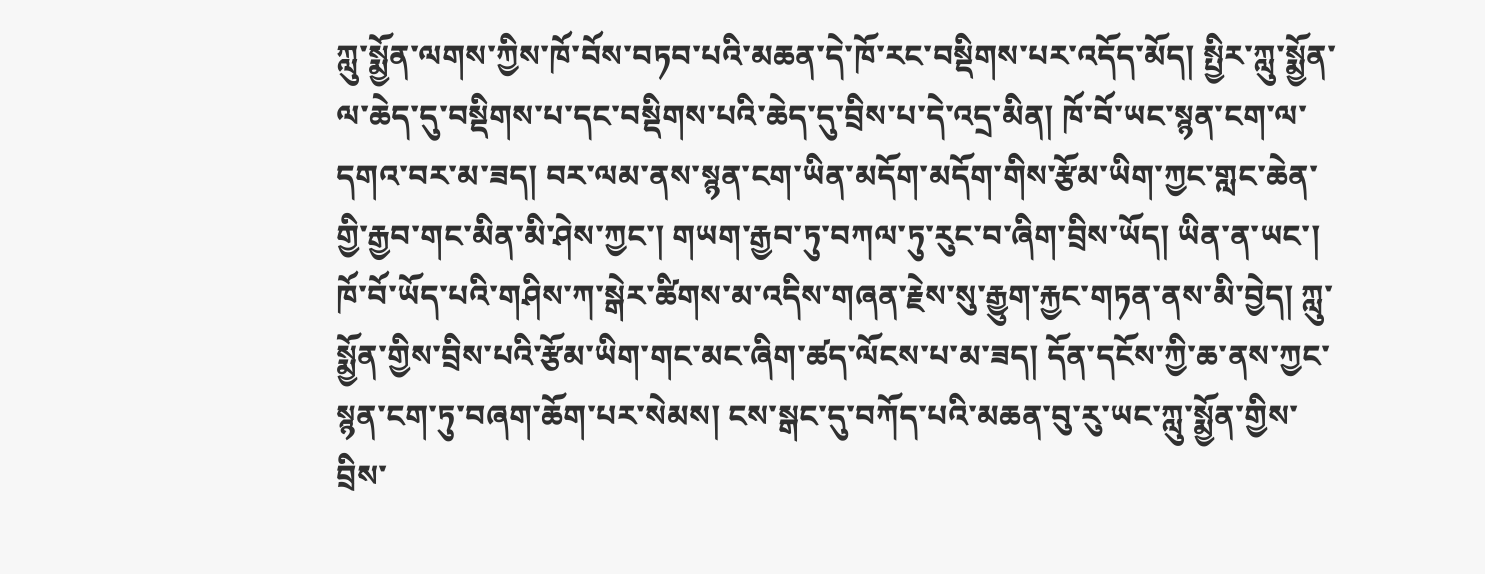ཀླུ་སྨྱོན་ལགས་ཀྱིས་ཁོ་བོས་བཏབ་པའི་མཆན་དེ་ཁོ་རང་བསྡིགས་པར་འདོད་མོད། སྤྱིར་ཀླུ་སྨྱོན་ལ་ཆེད་དུ་བསྡིགས་པ་དང་བསྡིགས་པའི་ཆེད་དུ་བྲིས་པ་དེ་འདྲ་མིན། ཁོ་བོ་ཡང་སྙན་ངག་ལ་དགའ་བར་མ་ཟད། བར་ལམ་ནས་སྙན་ངག་ཡིན་མདོག་མདོག་གིས་རྩོམ་ཡིག་ཀྱང་གླང་ཆེན་གྱི་རྒྱབ་གང་མིན་མི་ཤེས་ཀྱང་། གཡག་རྒྱབ་ཏུ་བཀལ་ཏུ་རུང་བ་ཞིག་བྲིས་ཡོད། ཡིན་ན་ཡང་། ཁོ་བོ་ཡོད་པའི་གཤིས་ཀ་སྒེར་ཚིགས་མ་འདིས་གཞན་རྗེས་སུ་རྒྱུག་རྐྱང་གཏན་ནས་མི་བྱེད། ཀླུ་སྨྱོན་གྱིས་བྲིས་པའི་རྩོམ་ཡིག་གང་མང་ཞིག་ཚད་ལོངས་པ་མ་ཟད། དོན་དངོས་ཀྱི་ཆ་ནས་ཀྱང་སྙན་ངག་ཏུ་བཞག་ཆོག་པར་སེམས། ངས་སྒང་དུ་བཀོད་པའི་མཆན་བུ་རུ་ཡང་ཀླུ་སྨྱོན་གྱིས་བྲིས་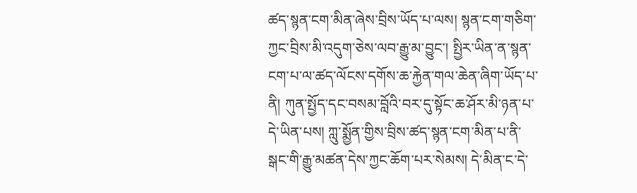ཚད་སྙན་ངག་མིན་ཞེས་བྲིས་ཡོད་པ་ལས། སྙན་ངག་གཅིག་ཀྱང་བྲིས་མི་འདུག་ཅེས་ལབ་རྒྱུ་མ་བྱུང་། སྤྱིར་ཡིན་ན་སྙན་ངག་པ་ལ་ཚད་ལོངས་དགོས་ཆ་རྐྱེན་གལ་ཆེན་ཞིག་ཡོད་པ་ནི། ཀུན་སྤྱོད་དང་བསམ་བློའི་བར་དུ་སྟོང་ཆ་ཤོར་མི་ཉན་པ་དེ་ཡིན་པས། ཀླུ་སྨྱོན་གྱིས་བྲིས་ཚད་སྙན་ངག་མིན་པ་ནི་སྒང་གི་རྒྱུ་མཚན་དེས་ཀྱང་ཆོག་པར་སེམས། དེ་མིན་ང་དེ་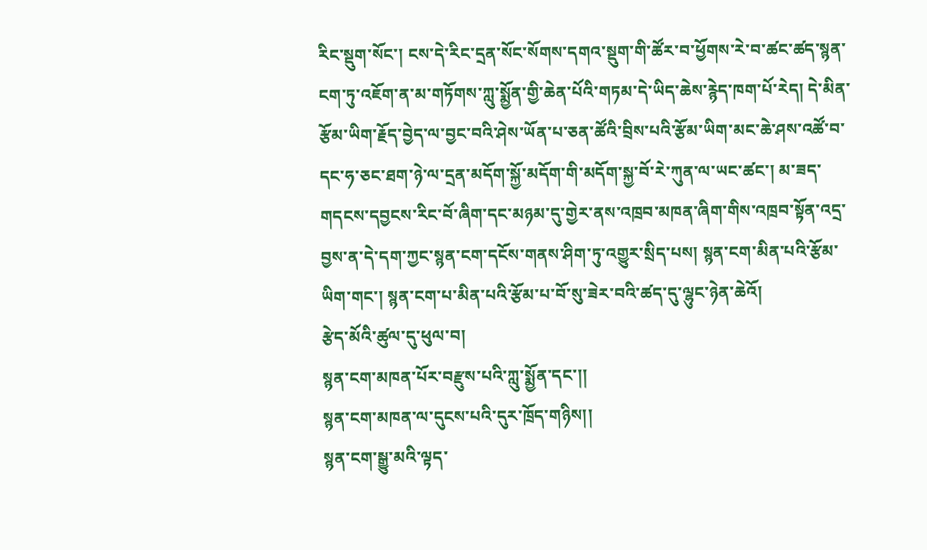རིང་སྡུག་སོང་། ངས་དེ་རིང་དྲན་སོང་སོགས་དགའ་སྡུག་གི་ཚོར་བ་ཕྱོགས་རེ་བ་ཚང་ཚད་སྙན་ངག་ཏུ་འཇོག་ན་མ་གཏོགས་ཀླུ་སྨྱོན་གྱི་ཆེན་པོའི་གཏམ་དེ་ཡིད་ཆེས་རྙེད་ཁག་པོ་རེད། དེ་མིན་རྩོམ་ཡིག་རྗོད་བྱེད་ལ་བྱང་བའི་ཤེས་ཡོན་པ་ཅན་ཚོའི་བྲིས་པའི་རྩོམ་ཡིག་མང་ཆེ་ཤས་འཚོ་བ་དང་ཧ་ཅང་ཐག་ཉེ་ལ་དྲན་མདོག་སྐྱོ་མདོག་གི་མདོག་སྐྱ་བོ་རེ་ཀུན་ལ་ཡང་ཚང་། མ་ཟད་གདངས་དབྱངས་རིང་བོ་ཞིག་དང་མཉམ་དུ་གྱེར་ནས་འཁྲབ་མཁན་ཞིག་གིས་འཁྲབ་སྟོན་འདྲ་བྱས་ན་དེ་དག་ཀྱང་སྙན་ངག་དངོས་གནས་ཤིག་ཏུ་འགྱུར་སྲིད་པས། སྙན་ངག་མིན་པའི་རྩོམ་ཡིག་གང་། སྙན་ངག་པ་མིན་པའི་རྩོམ་པ་བོ་སུ་ཟེར་བའི་ཚད་དུ་ལྷུང་ཉེན་ཆེའོ།
རྩེད་མོའི་ཚུལ་དུ་ཕུལ་བ།
སྙན་ངག་མཁན་པོར་བརྫུས་པའི་ཀླུ་སྨྱོན་དང་།།
སྙན་ངག་མཁན་ལ་དུངས་པའི་དུར་ཁྲོད་གཉིས།།
སྙན་ངག་སྒྱུ་མའི་ལྟད་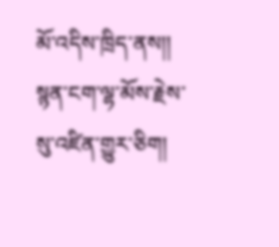མོ་འདིས་ཁྲིད་ནས།།
སྙན་ངག་ལྷ་མོས་རྗེས་སུ་འཛིན་གྱུར་ཅིག།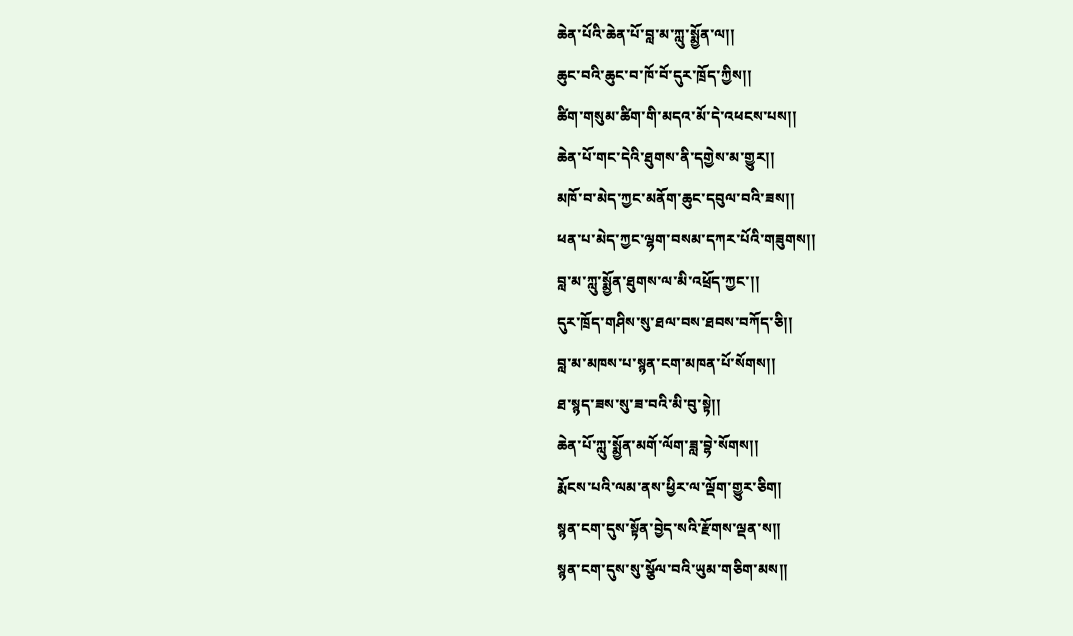ཆེན་པོའི་ཆེན་པོ་བླ་མ་ཀླུ་སྨྱོན་ལ།།
ཆུང་བའི་ཆུང་བ་ཁོ་བོ་དུར་ཁྲོད་ཀྱིས།།
ཚིག་གསུམ་ཚིག་གི་མདའ་མོ་དེ་འཕངས་པས།།
ཆེན་པོ་གང་དེའི་ཐུགས་ནི་དགྱེས་མ་གྱུར།།
མཁོ་བ་མེད་ཀྱང་མནོག་ཆུང་དབུལ་བའི་ཟས།།
ཕན་པ་མེད་ཀྱང་ལྷག་བསམ་དཀར་པོའི་གཟུགས།།
བླ་མ་ཀླུ་སྨྱོན་ཐུགས་ལ་མི་འཕྲོད་ཀྱང་།།
དུར་ཁྲོད་གཤིས་སུ་ཐལ་བས་ཐབས་བཀོད་ཅི།།
བླ་མ་མཁས་པ་སྙན་ངག་མཁན་པོ་སོགས།།
ཐ་སྙད་ཟས་སུ་ཟ་བའི་མི་བུ་སྟེ།།
ཆེན་པོ་ཀླུ་སྨྱོན་མགོ་ལོག་ཟླ་བྷེ་སོགས།།
རྨོངས་པའི་ལམ་ནས་ཕྱིར་ལ་ལྡོག་གྱུར་ཅིག།
སྙན་ངག་དུས་སྟོན་བྱེད་སའི་རྫོགས་ལྡན་ས།།
སྙན་ངག་དུས་སུ་སྩོལ་བའི་ཡུམ་གཅིག་མས།།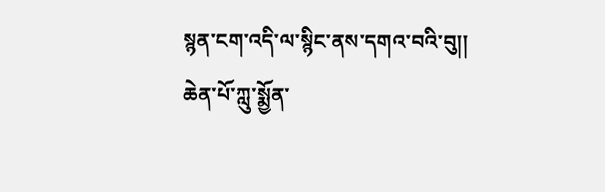སྙན་ངག་འདི་ལ་སྙིང་ནས་དགའ་བའི་བུ།།
ཆེན་པོ་ཀླུ་སྨྱོན་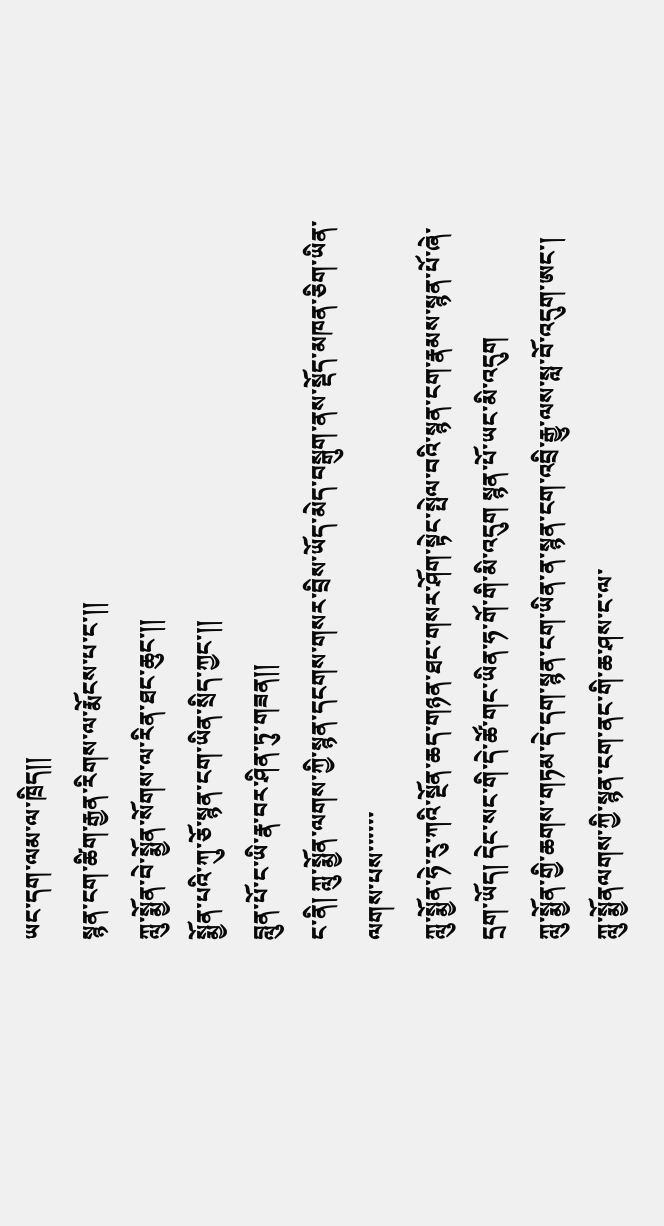ཡང་དག་ལམ་ལ་ཁྲིད།།
སྙན་ངག་ཚིག་རྒྱན་རིགས་ལ་རྨོངས་པ་ང་།།
ཀླུ་སྨྱོན་བེ་སྨྱོན་སོགས་ལ་རིན་ཐང་ཆུང་།།
སྨྱོན་པའི་ཀུ་ཅོ་སྙན་ངག་ཡིན་སྲིད་ཀྱང་།།
བླུན་པོ་ང་ཡི་རྣ་བར་ཤིན་ཏུ་གཟན།།
ང་ནི། ཀླུ་སྨྱོན་ལགས་ཀྱི་སྙན་དངགས་གསར་བྲིས་ཡོད་མེད་བསྒུག་ནས་སྡོད་མཁན་ཅིག་ཡིན་ལགས་པས་་་་་་
ཀླུ་སྨྱོན་ཧེ་རུ་ཀའི་སྔོན་ཆད་གཉན་ཐང་གསར་ཤོག་སྟེང་སྤེལ་བའི་སྙན་ངག་རྣམས་སྙན་པོ་ཞེ་དྲག་ཡོད། དེང་སང་གི་དེ་ཚོ་གང་ཡིན་ཧ་གོ་གི་མི་འདུག སྙན་པོ་ཡང་མི་འདུག
ཀླུ་སྨྱོན་གྱི་ཆགས་གཏམ་དེ་དག་སྙན་ངག་ཡིན་ན་སྙན་ངག་འབྲི་རྒྱུ་ལས་སླ་བོ་འདུག་ཨང་།
ཀླུ་སྨྱོནལགས་ཀྱི་སྙན་ངག་ནང་གི་ཆ་ཤས་ང་ལ་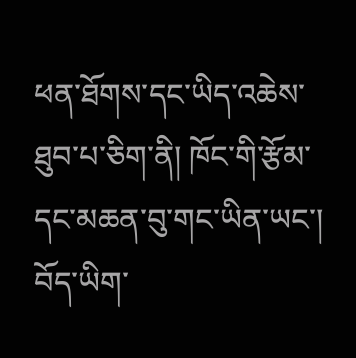ཕན་ཐོགས་དང་ཡིད་འཆེས་ཐུབ་པ་ཅིག་ནི། ཁོང་གི་རྩོམ་དང་མཆན་བུ་གང་ཡིན་ཡང་། བོད་ཡིག་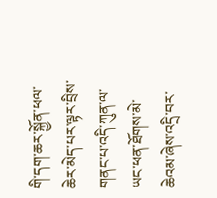གི་དག་ཆར་སྐྱོན་ཕལ་ཆེར་མེད་པར་ལྟར་བྲིས་གནང་པ་འདི་ཀུན་ལ་ཡང་ཕན་ཐོགས་མེ་ཆེའམ་ཞེས་འདྲི་བར་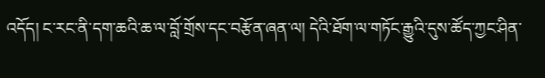འདོད། ང་རང་ནི་དག་ཆའི་ཆ་ལ་བློ་གྲོས་དང་བརྩོན་ཞན་ལ། དེའི་ཐོག་ལ་གཏོང་རྒྱུའི་དུས་ཚོད་ཀྱང་ཤིན་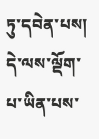ཏུ་དབེན་པས། དེ་ལས་ལྡོག་པ་ཡིན་པས་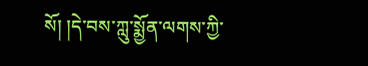སོ། །དེ་བས་ཀླུ་སྨྱོན་ལགས་ཀྱི་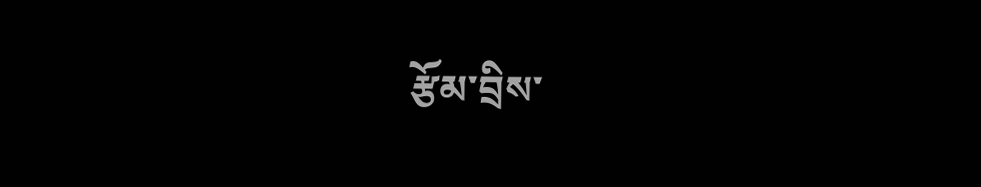རྩོམ་བྲིས་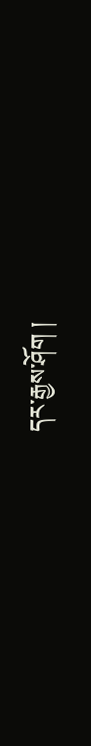དར་རྒྱས་ཤོག །